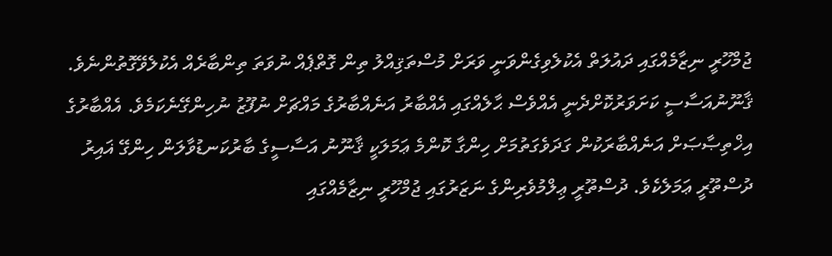ޖުމްހޫރީ ނިޒާމެއްގައި ދައުލަތް އެކުލެވިގެންވަނީ ވަރަށް މުސްތަޤިއްލު ތިން ގޮތްޕެއް ނުވަތަ ތިންބާރެއް އެކުލެވޭގޮތުންނެވެ. ޤާނޫނުއަސާސީ ކަށަވަރުކޮށްދެނީ އެއްވެސް ޙާލެއްގައި އެއްބާރު އަނެއްބާރުގެ މައްޗަށް ނުފޫޒު ނުހިންގޭނެކަމެވެ. އެއްބާރުގެ އިޚްތިޞާޞަށް އަނެއްބާރަކުން ގަދަވެގަތުމަށް ހިންގާ ކޮންމެ ޢަމަލަކީ ޤާނޫނު އަސާސީގެ ބާރުކަނޑުވާލަން ހިންގޭ ޣައިރު ދުސްތޫރީ ޢަމަލެކެވެ. ދުސްތޫރީ ޢިލްމުވެރިންގެ ނަޒަރުގައި ޖުމްހޫރީ ނިޒާމެއްގައި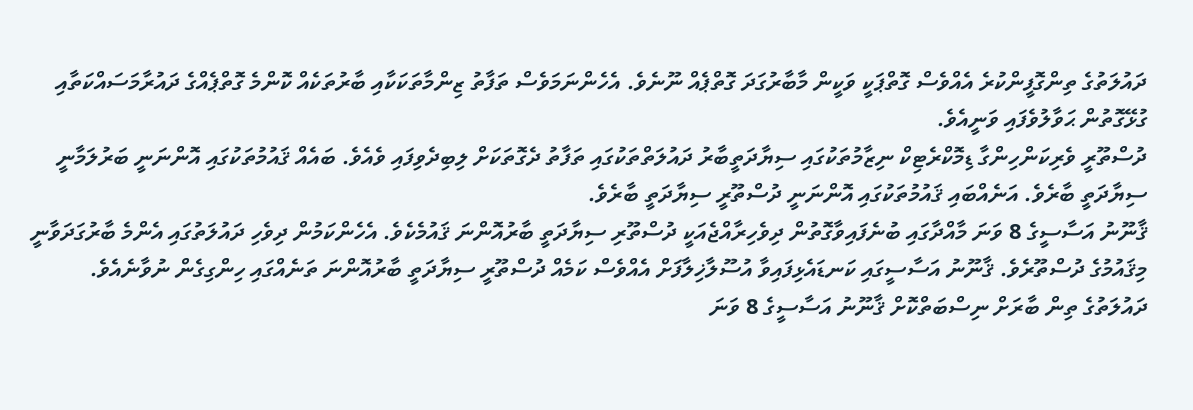ދައުލަތުގެ ތިންގޮފީންކުރެ އެއްވެސް ގޮތްޕަކީ ވަކީން މާބާރުގަދަ ގޮތްޕެއް ނޫނެވެ. އެހެންނަމަވެސް ތަފާތު ޒިންމާތަކަކާއި ބާރުތަކެއް ކޮންމެ ގޮތްޕެއްގެ ދައުރާމަސައްކަތާއި ގުޅޭގޮތުން ޙަވާލުވެފައި ވަނީއެވެ.
ދުސްތޫރީ ވެރިކަންހިންގާ ޑިމޮކްރެޓިކް ނިޒާމުތަކުގައި ސިޔާދަތީބާރު ދައުލަތްތަކުގައި ތަފާތު ދެގޮތަކަށް ލިބިދެވިފައި ވެއެވެ. ބައެއް ޤައުމުތަކުގައި އޮންނަނީ ބަރުލަމާނީ ސިޔާދަތީ ބާރެވެ. އަނެއްބައި ޤައުމުތަކުގައި އޮންނަނީ ދުސްތޫރީ ސިޔާދަތީ ބާރެވެ.
ޤާނޫނު އަސާސީގެ 8 ވަނަ މާއްދާގައި ބުނެފައިވާގޮތުން ދިވެހިރާއްޖެއަކީ ދުސްތޫރި ސިޔާދަތީ ބާރުއޮންނަ ޤައުމެކެވެ. އެހެންކަމުން ދިވެހި ދައުލަތުގައި އެންމެ ބާރުގަދަވާނީ މިޤައުމުގެ ދުސްތޫރެވެ. ޤާނޫނު އަސާސީގައި ކަނޑައެޅިފައިވާ އުސޫލާޚިލާފަށް އެއްވެސް ކަމެއް ދުސްތޫރީ ސިޔާދަތީ ބާރުއޮންނަ ތަނެއްގައި ހިންގިގެން ނުވާނެއެވެ.
ދައުލަތުގެ ތިން ބާރަށް ނިސްބަތްކޮށް ޤާނޫނު އަސާސީގެ 8 ވަނަ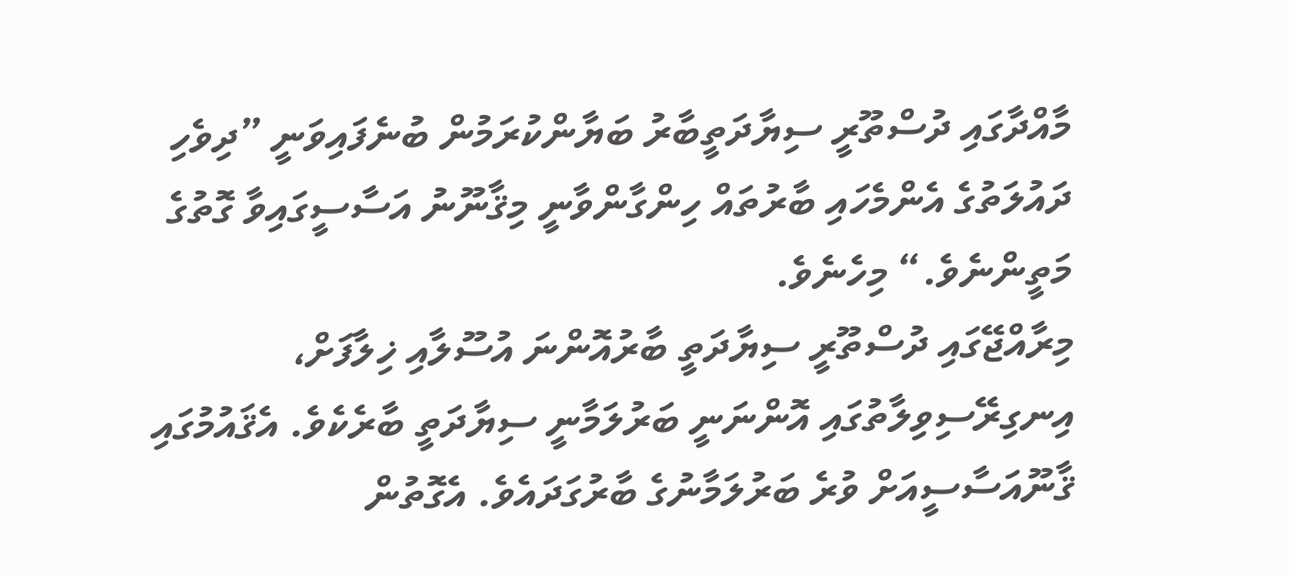މާއްދާގައި ދުސްތޫރީ ސިޔާދަތީބާރު ބަޔާންކުރަމުން ބުނެފައިވަނީ ”ދިވެހި ދައުލަތުގެ އެންމެހައި ބާރުތައް ހިންގާންވާނީ މިޤާނޫނު އަސާސީގައިވާ ގޮތުގެ މަތީންނެވެ.“ މިހެނެވެ.
މިރާއްޖޭގައި ދުސްތޫރީ ސިޔާދަތީ ބާރުއޮންނަ އުސޫލާއި ޚިލާފަށް، އިނގިރޭސިވިލާތުގައި އޮންނަނީ ބަރުލަމާނީ ސިޔާދަތީ ބާރެކެވެ. އެޤައުމުގައި ޤާނޫއަސާސީއަށް ވުރެ ބަރުލަމާނުގެ ބާރުގަދައެވެ. އެގޮތުން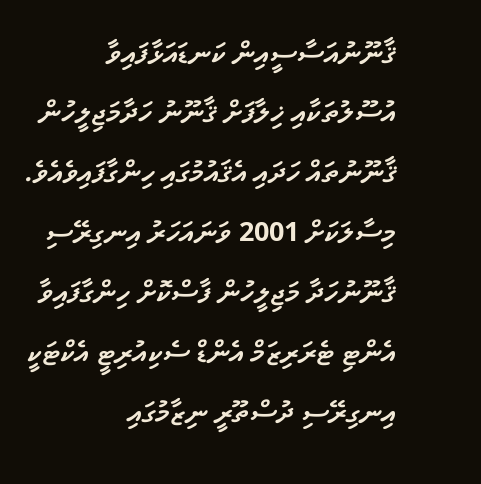ޤާނޫނުއަސާސީއިން ކަނޑައަޅާފައިވާ އުސޫލުތަކާއި ޚިލާފަށް ޤާނޫނު ހަދާމަޖިލީހުން ޤާނޫނުތައް ހަދައި އެޤައުމުގައި ހިންގާފައިވެއެވެ.
މިސާލަކަށް 2001 ވަނައަހަރު އިނގިރޭސި ޤާނޫނުހަދާ މަޖިލީހުން ފާސްކޮށް ހިންގާފައިވާ އެންޓި ޓެރަރިޒަމް އެންޑް ސެކިއުރިޓީ އެކްޓަކީ އިނގިރޭސި ދުސްތޫރީ ނިޒާމުގައި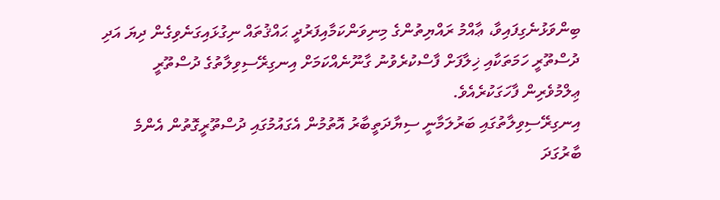ބިންވަޅުނެގިފައިވާ، ޢާއްމު ރައްޔިތުންގެ މިނިވަންކަމާއިފަރުދީ ޙައްޤުތައް ނިގުޅައިގަނެވިގެން ދިޔަ އަދި ދުސްތޫރީ ހަމަތަކާއި ޚިލާފަށް ފާސްކުރެވުނު ގާނޫނެއްކަމަށް އިނގިރޭސިވިލާތުގެ ދުސްތޫރީ ޢިލްމުވެރިން ފާހަގަކުރެއެވެ.
އިނގިރޭސިވިލާތުގައި ބަރުލަމާނީ ސިޔާދަތީބާރު އޮތުމުން އެގައުމުގައި ދުސްތޫރީގޮތުން އެންމެ ބާރުގަދަ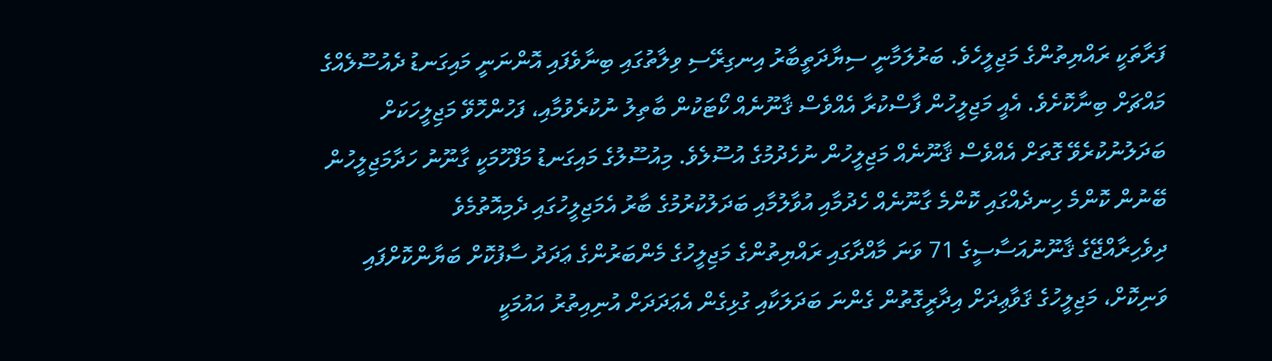ފަރާތަކީ ރައްޔިތުންގެ މަޖިލީހެވެ. ބަރުލަމާނީ ސިޔާދަތީބާރު އިނގިރޭސި ވިލާތުގައި ބިނާވެފައި އޮންނަނީ މައިގަނޑު ދެއުސޫލެއްގެ މައްޗަށް ބިނާކޮށެވެ. އެއީ މަޖިލީހުން ފާސްކުރާ އެއްވެސް ޤާނޫނެއް ކޯޓަކުން ބާތިލު ނުކުރެވުމާއި، ފަހުންހޮވޭ މަޖިލީހަކަށް ބަދަލުނުކުރެވޭ ގޮތަށް އެއްވެސް ޤާނޫނެއް މަޖިލީހުން ނުހެދުމުގެ އުސޫލެވެ. މިއުސޫލުގެ މައިގަނޑު މަފްހޫމަކީ ގާނޫނު ހަދާމަޖިލީހުން ބޭނުން ކޮންމެ ހިނދެއްގައި ކޮންމެ ގާނޫނެއް ހެދުމާއި އުވާލުމާއި ބަދަލުކުރުމުގެ ބާރު އެމަޖިލީހުގައި ދެމިއޮތުމެވެ
ދިވެހިރާއްޖޭގެ ޤާނޫނުއަސާސީގެ 71 ވަނަ މާއްދާގައި ރައްޔިތުންގެ މަޖިލީހުގެ މެންބަރުންގެ ޢަދަދު ސާފުކޮށް ބަޔާންކޮށްފައި ވަނިކޮށް، މަޖިލީހުގެ ޤަވާޢިދަށް އިދާރީގޮތުން ގެންނަ ބަދަލަކާއި ގުޅިގެން އެޢަދަދަށް އުނިއިތުރު އައުމަކީ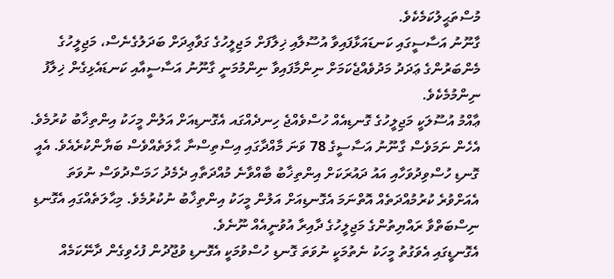މުސްތަޙީލުކަމެކެވެ.
ގާނޫނު އަސާސީގައި ކަނޑައަޅާފައިވާ އުސޫލާއި ޚިލާފަށް މަޖިލީހުގެ ގަވާޢިދަށް ބަދަލުގެނެސް، މަޖިލީހުގެ މެންބަރުންގެ ޢަދަދު މަދުވެއްޖެކަމަށް ނިންމާފައިވާ ނިންމުމަނީ ގާނޫނު އަސާސީއާއި ކަނޑައެޅިގެން ޚިލާފު ނިންމުމެކެވެ.
ޢާއްމު އުސޫލަކީ މަޖިލީހުގެ ގޮނޑިއެއް ހުސްވެއްޖެ ހިނދެއްގައ އެގޮނޑިއަށް އަލުން މީހަކު އިންތިޚާބު ކުރުމެވެ. އެހެން ނަމަވެސް ގާނޫނު އަސާސީގެ 78 ވަނަ މާއްދާގައި އިސްތިސްނާ ޙާލަތެއްވެސް ބަޔާންކުރެއެވެ. އެއީ ގޮނޑި ހުސްވިދުވަހާއި އައު ދައުރަކަށް އިންތިޚާބު ބާއްވާނެ މުއްދަތާއި ދެމެދު ހަމަސްދުވަސް ނުވަތަ އެއަށްވުރެ ކުރުމުއްދަތެއް އޮތްނަމަ އެގޮނޑިއަށް އަލުން މީހަކު އިންތިޚާބު ނުކުރުމެވެ. މިޙާލަތެއްގައި އެގޮނޑި ނިސްބަތްވާ ރައްޔިތުންގެ މަޖިލީހުގެ ދާއިރާ އުވުނީއެއް ނޫނެވެ.
އެގޮނޑީގައި އެވަގުތު މީހަކު ނެތުމަކީ ނުވަތަ ގޮނޑި ހުސްވުމަކީ އެގޮނޑި ވުޖޫދުން ފުހެވިގެން ދާނޭކަމެއް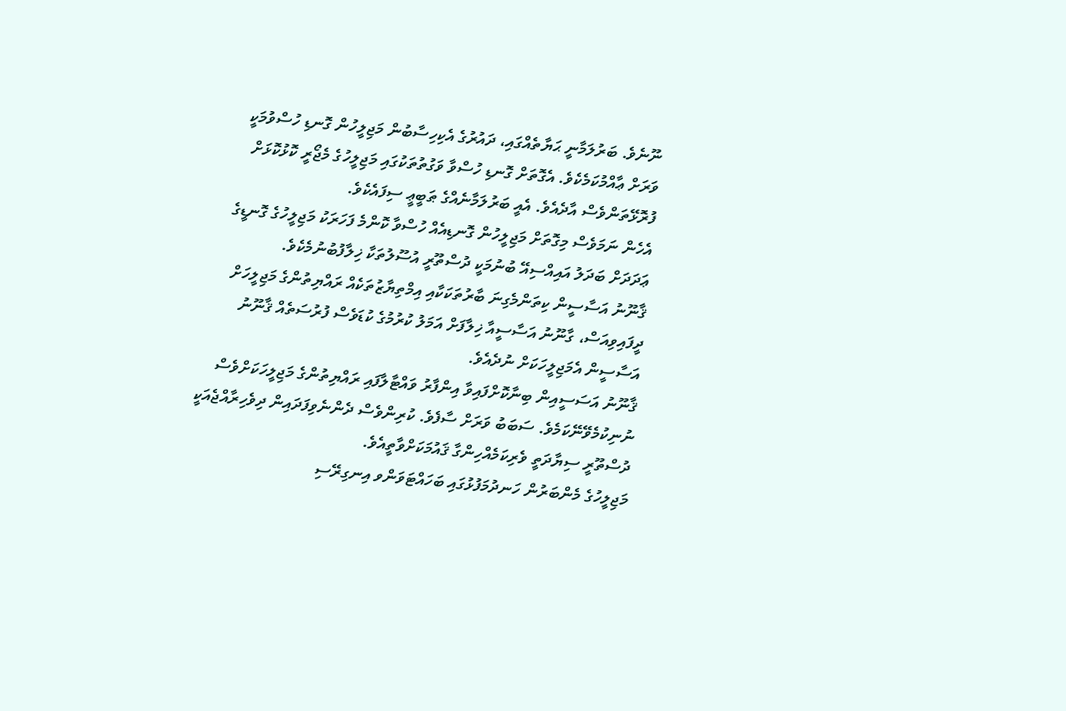ނޫނެވެ. ބަރުލަމާނީ ޙަޔާތެއްގައި، ދައުރުގެ އެކިހިސާބުން މަޖިލީހުން ގޮނޑި ހުސްވުމަކީ ވަރަށް ޢާއްމުކަމެކެވެ. އެގޮތަށް ގޮނޑި ހުސްވާ ވަގުތުތަކުގައި މަޖިލީހުގެ މެޖޯރީ ކޮޅުކޮޅަށް ފުރޮޅޭތަންވެސް އާދެއެވެ. އެއީ ބަރުލަމާނެއްގެ ޠަބީޢީ ސިފައެކެވެ.
އެހެން ނަމަވެސް މިގޮތަށް މަޖިލީހުން ގޮނޑިއެއް ހުސްވާ ކޮންމެ ފަހަރަކު މަޖިލީހުގެ ގޮނޑީގެ ޢަދަދަށް ބަދަލު އައިއްސިއޭ ބުނުމަކީ ދުސްތޫރީ އުސޫލުތަކާ ޚިލާފުބުނުމެކެވެ.
ޤާނޫނު އަސާސީން ކިތަންމެގިނަ ބާރުތަކަކާއި އިމްތިޔާޒުތަކެއް ރައްޔިތުންގެ މަޖިލީހަށް ދީފައިވިއަސް، ގާނޫނު އަސާސީއާ ޚިލާފަށް އަމަލު ކުރުމުގެ ކުޑަވެސް ފުރުސަތެއް ޤާނޫނު އަސާސީން އެމަޖިލީހަކަށް ނުދެއެވެ.
ޤާނޫނު އަސަސީއިން ބިނާކޮށްފައިވާ އިންފާރު ވައްޓާލާފައި ރައްޔިތުންގެ މަޖިލީހަކަށްވެސް ނުނިކުމެވޭނޭކަމެވެ. ސަބަބު ވަރަށް ސާފެވެ. ކުރިންވެސް ދެންނެވިފަދައިން ދިވެހިރާއްޖެއަކީ ދުސްތޫރީ ސިޔާދަތީ ވެރިކަމެއްހިންގާ ޤައުމަކަށްވާތީއެވެ.
މަޖިލީހުގެ މެންބަރުން ހަނދުމަފުޅުގައި ބަހައްޓަވަންވ އިނގިރޭސި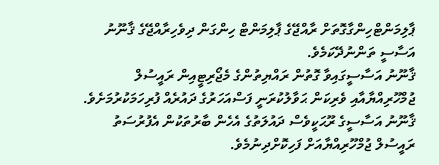ޕާލިމަންޓްހިންގާގޮތަށް ރާއްޖޭގެ ޕާލިމަންޓް ހިންގަން ދިވެހިރާއްޖޭގެ ޤާނޫނު އަސާސީ ތަންނުދޭކަމެވެ.
ޤާނޫނު އަސާސީގައިވާ ގޮތުން ރައްޔިތުންގެ މެޖޯރިޓީއިން ރައީސުލް ޖުމްހޫރިއްޔާއާއި ވެރިކަން ޙަވާލުކުރަނީ ފަސްއަހަރުގެ ދައުރެއް ފުރިހަމަކުރުމަށެވެ. ޤާނޫނު އަސާސީގެ ރޫޙަކީވެސް ދައުލަތުގެ އެހެން ބާރުތަކުން އެފުރުސަތު ރައީސުލް ޖުމްހޫރިއްޔާއަށް ފަހިކޮށްދިނުމެވެ.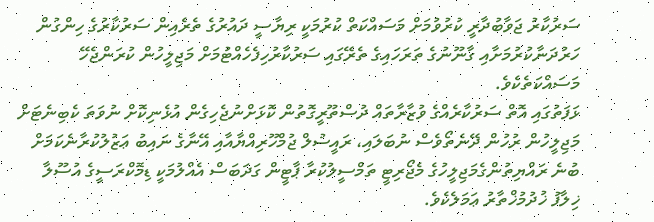ސަރުކާރު ޖަވާބުދާރީ ކުރުވުމަށް މަސައްކަތް ކުރުމަކީ ރިޔާސީ ދައުރުގެ ތެރެއިން ސަރުކާރުގެ ހިންގުން ހަރުދަނާކުރުމަށާއި ގާނޫނުގެ ތަރަހައިގެ ތެރޭގައި ސަރުކާރުހިފެހެއްޓުމަށް މަޖިލީހުން ކުރަންޖެހޭ މަސައްކަތެކެވެ.
ޅަފަތުގައި އޮތް ސަރުކާރެއްގެ ވުޒާރާތައް ދުސްތޫރީގޮތުން ކޮޅަށްނުޖެހިގެން އުޅެނިކޮށް ނުވަތަ ކެބިނެޓަށް މަޖިލީހުން ރުހުން ދޭނެތޯވެސް ނުބަލައި، ރައީސުލް ޖުމްހޫރިއްޔާއާއި އޭނާގެ ނައިބު ޢަޒުލުކުރާނެކަމަށް ބުނެ ރައްޔިތުންގެމަޖިލީހުގެ މެޖޯރިޓީ ތަމްސީލުކުރާ ޕާޓީން ގަދަބަސް އެއްލުމަކީ ޑިމޮކްރަސީގެ އުސޫލާ ޚިލާފު ޚުދުމުޚްތާރު ޢަމަލެކެވެ.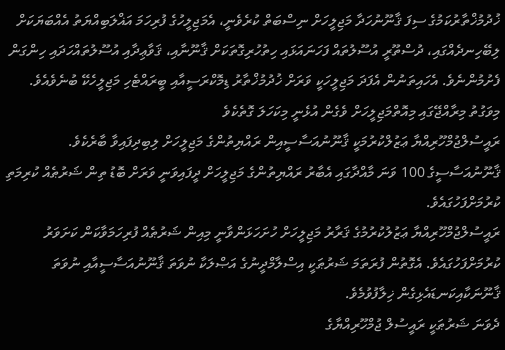ޚުދުމުޚްތާރުކަމުގެ ސިފަ ޤާނޫނުހަދާ މަޖިލީހަށް ނިސްބަތް ކުރެވެނީ، އެމަޖިލީހުގެ ފުރިހަމަ އަޣްލަބިއްޔަތު އެއްބަޔަކަށް ލިބޭހިނދެއްގައި، ދުސްތޫރީ އުސޫލުތައް ފަހަނައަޅައި ހިތުހުރިގޮތަކަށް ޤާނޫނާއި، ޤަވާޢިދާއި އުސޫލުތައްހަދައި ހިންގަން ފެށުމުންނެވެ. އެހައިތަނުން އެފަދަ މަޖިލީހަކީ ވަރަށް ޚުދުމުޚްތާރު ޑިމޮކްރަސީއާއި ބީރައްޓެހި މަޖިލީހެކޭ ބުނެވެއެވެ. މިވަގުތު މިރާއްޖޭގައި މިއޮތްމަޖިލީހަށް ވެގެން އުޅެނީ މިކަހަލަ ގޮތެކެވެ
ރައީސުލްޖުމްހޫރިއްޔާ ޢަޒުލްކުރުމަކީ ޤާނޫނުއަސާސީއިން ރައްޔިތުންގެ މަޖިލީހަށް ލިބިދިފައިވާ ބާރެކެވެ. ޤާނޫނުއަސާސީގެ 100 ވަނަ މާއްދާގައި އެބާރު ރައްޔިތުންގެ މަޖިލީހަށް ދީފައިވަނީ ވަރަށް ބޮޑު ތިން ޝަރުޠެއް ކުރިމަތި ކުރުމަށްފަހުގައެވެ.
ރައީސުލްޖުމްހޫރިއްޔާ ޢަޒުލުކުރުމުގެ ޤަރާރު މަޖިލީހަށް ހުށަހަޅަންވާނީ މިއިން ޝަރުޠެއް ފުރިހަމަވާކަން ކަށަވަރު ކުރުމަށްފަހުގައެވެ. އެގޮތުން ފުރަތަމަ ޝަރުޠަކީ އިސްލާމްދީނުގެ އަޞްލަކާ ނުވަތަ ޤާނޫނުއަސާސީއާއި ނުވަތަ ޤާނޫނަކާއިކަނޑައެޅިގެން ޚިލާފުވުމެވެ.
ދެވަނަ ޝަރުޠަކީ ރައީސުލް ޖުމްހޫރިއްޔާގެ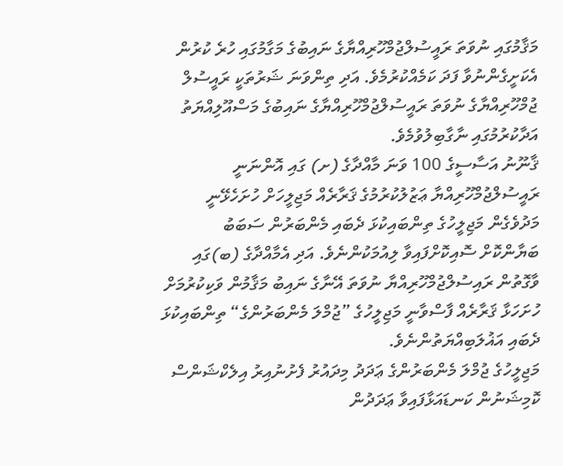މަޤާމުގައި ނުވަތަ ރައީސުލްޖުމްހޫރިއްޔާގެ ނައިބުގެ މަގާމުގައި ހުރެ ކުރުން އެކަށީގެންނުވާ ފަދަ ކަމެއްކުރުމެވެ. އަދި ތިންވަނަ ޝަރުތަކީ ރައީސުލް ޖުމްހޫރިއްޔާގެ ނުވަތަ ރައީސުލްޖުމްހޫރިއްޔާގެ ނައިބުގެ މަސްއޫލިއްޔަތު އަދާކުރުމުގައި ނާގާބިލުވުމެވެ.
ޤާނޫނު އަސާސީގެ 100 ވަނަ މާއްދާގެ (ށ) ގައި އޮންނަނީ ރައީސުލްޖުމްހޫރިއްޔާ ޢަޒުލުކުރުމުގެ ޤަރާރެއް މަޖިލީހަށް ހުށަހެޅޭނީ މަދުވެގެން މަޖިލީހުގެ ތިންބައިކުޅަ ދެބައި މެންބަރުން ސަބަބު ބަޔާންކޮށް ސޮއިކޮށްފައިވާ ލިއުމަކުންނެވެ. އަދި އެމާއްދާގެ (ބ)ގައި ވާގޮތުން ރައިސުލްޖުމްހޫރިއްޔާ ނުވަތަ އޭނާގެ ނައިބު މަޤާމުން ވަކިކުރުމަށް ހުށަހަޅާ ޤަރާރެއް ފާސްވާނީ މަޖިލީހުގެ ”ޖުމްލަ މެންބަރުންގެ“ ތިންބައިކުޅަ ދެބައި އަޣުލަބިއްޔަތުންނެވެ.
މަޖިލީހުގެ ޖުމްލަ މެންބަރުންގެ ޢަދަދު މިދައުރު ފެށުނުއިރު އިލެކްޝަންސް ކޮމިޝަނުން ކަނޑައަޅާފައިވާ ޢަދަދުން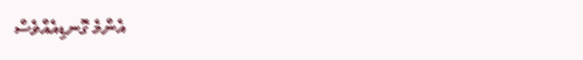އެންމެ ގޮނޑިއެއްވެސް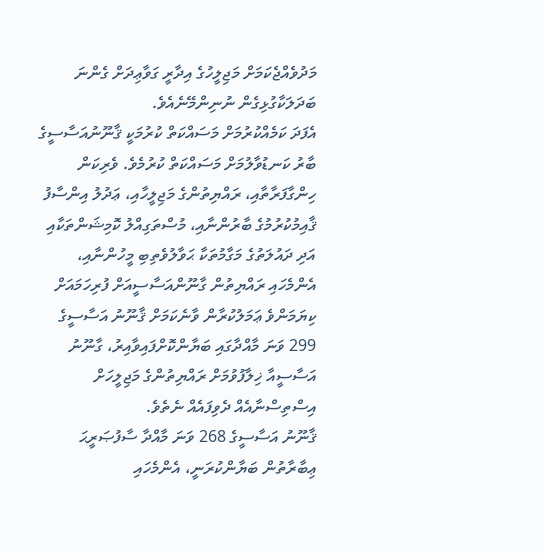މަދުވެއްޖެކަމަށް މަޖިލީހުގެ އިދާރީ ގަވާޢިދަށް ގެންނަ ބަދަލަކާގުޅިގެން ނުނިންމޭނެއެވެ.
އެފަދަ ކަމެއްކުރުމަށް މަސައްކަތް ކުރުމަކީ ޤާނޫނުއަސާސީގެ ބާރު ކަނޑުވާލުމަށް މަސައްކަތް ކުރުމެވެ. ވެރިކަން ހިންގާފަރާތާއި، ރައްޔިތުންގެ މަޖިލީހާއި، ޢަދުލު އިންސާފު ޤާއިމުކުރުމުގެ ބާރުންނާއި، މުސްތަގިއްލު ކޮމިޝަންތަކާއި އަދި ދައުލަތުގެ މަގާމުތަކާ ޙަވާލުވެތިބި މީހުންނާއި، އެންމެހައި ރައްޔިތުން ގާނޫންއަސާސީއަށް ފުރިހަމައަށް ކިޔަމަންވެ ޢަމަލުކުރާން ވާނެކަމަށް ޤާނޫނު އަސާސީގެ 299 ވަނަ މާއްދާގައި ބަޔާންކޮށްފައިވާއިރު، ގާނޫނު އަސާސީއާ ޚިލާފުވުމަށް ރައްޔިތުންގެ މަޖިލީހަށް އިސްތިސްނާއެއް ދެވިފައެއް ނެތެވެ.
ޤާނޫނު އަސާސީގެ 268 ވަނަ މާއްދާ ސާފުޞަރީޙަ ޢިބާރާތުން ބަޔާންކުރަނީ، އެންމެހައި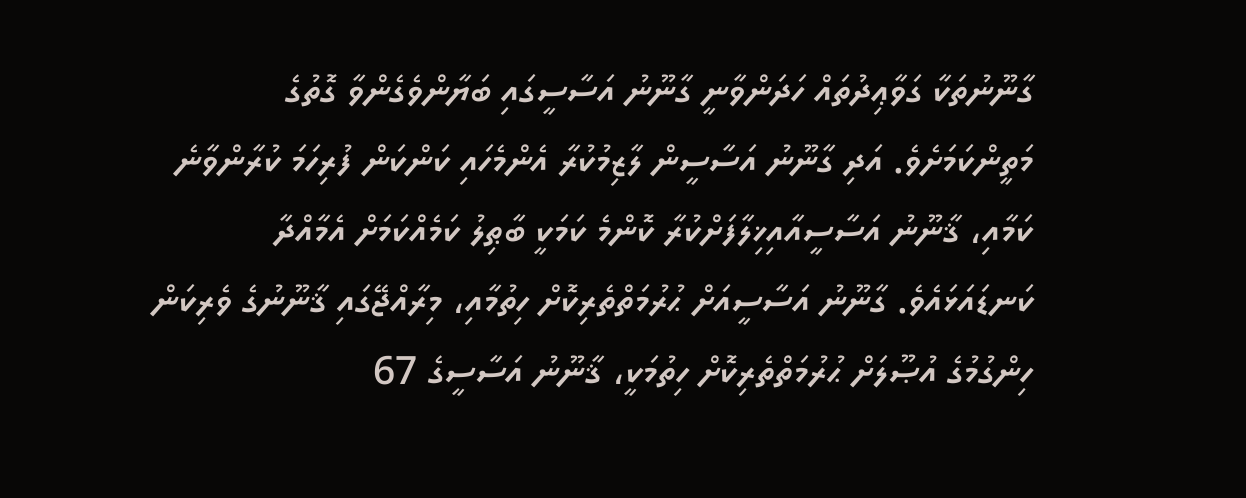ގާނޫނުތަކާ ގަވާޢިދުތައް ހަދަންވާނީ ގާނޫނު އަސާސީގައި ބަޔާންވެގެންވާ ގޮތުގެ މަތީންކަމަށެވެ. އަދި ގާނޫނު އަސާސީން ލާޒިމުކުރާ އެންމެހައި ކަންކަން ފުރިހަމަ ކުރާންވާނެ ކަމާއި، ޤާނޫނު އަސާސީއާއިޚިލާފަށްކުރާ ކޮންމެ ކަމަކީ ބާޠިލު ކަމެއްކަމަށް އެމާއްދާ ކަނޑައަޅައެވެ. ގާނޫނު އަސާސީއަށް ޙުރުމަތްތެރިކޮށް ހިތުމާއި، މިރާއްޖޭގައި ޤާނޫނުގެ ވެރިކަން ހިންގުމުގެ އުޞޫލަށް ޙުރުމަތްތެރިކޮށް ހިތުމަކީ، ޤާނޫނު އަސާސީގެ 67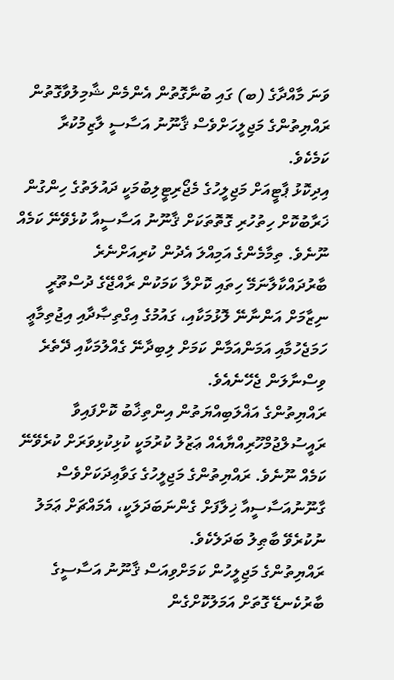ވަނަ މާއްދާގެ (ބ) ގައި ބުނާގޮތުން އެންމެން ޝާމިލުވާގޮތުން ރައްޔިތުންގެ މަޖިލީހަށްވެސް ޤާނޫނު އަސާސީ ލާޒިމުކުރާ ކަމެކެވެ.
އިދިކޮޅު ޕާޓީއަށް މަޖިލީހުގެ މެޖޯރިޓީލިބުމަކީ ދައުލަތުގެ ހިންގުން ޚަރާބުކޮށް ހިތުހުރި ގޮތޮތަކަށް ޤާނޫނު އަސާސީއާ ކުޅެވޭނޭ ކަމެއް ނޫނެވެ. ތިމާމެންގެ އަމިއްލަ އެދުން ކުރިއަށްނެރެ ބާރުދައްކާލާނަމޭ ހިތައި ކޮށްލާ ކަމަކުން ރާއްޖޭގެ ދުސްތޫރީ ނިޒާމަށް އަންނާނޭ ލޮޅުމަކާއި، ގައުމުގެ އިގްތިޞާދާއި އިޖުތިމާޢީ ހަމަޖެހުމާއި އަމަންއަމާން ކަމަށް ލިބިދާނޭ ގެއްލުމަކާއި ދޭތެރެ ވިސްނާލަން ޖެހޭނެއެވެ.
ރައްޔިތުންގެ އަޣްލަބިއްޔަތުން އިންތިޚާބު ކޮށްފައިވާ ރައީސުލްޖުމްހޫރިއްޔާއެއް ޢަޒުލު ކުރުމަކީ ކުޅިކުޅިވަރަށް ކުރެވޭނޭ ކަމެއް ނޫނެވެ. ރައްޔިތުންގެ މަޖިލީހުގެ ގަވާޢިދަކަށްވެސް ގާނޫނުއަސާސީއާ ޚިލާފަށް ގެންނަބަދަލަކީ، އެމައްޗަށް ޢަމަލު ނުކުރެވޭ ބާޠިލު ބަދަލެކެވެ.
ރައްޔިތުންގެ މަޖިލީހުން ކަމަށްވިއަސް ޤާނޫނު އަސާސީގެ ބާރުކެނޑޭ ގޮތަށް އަމަލުކޮށްގެން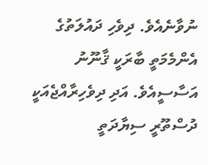ނުވާނެއެވެ. ދިވެހި ދައުލަތުގެ އެންމެމަތީ ބާރަކީ ޤާނޫނު އަސާސީއެވެ. އަދި ދިވެހިރާއްޖެއަކީ ދުސްތޫރީ ސިޔާދަތީ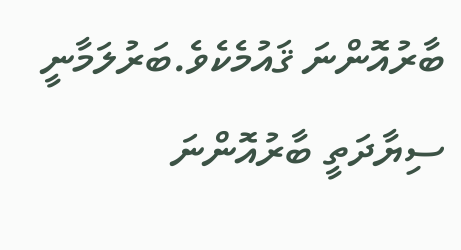ބާރުއޮންނަ ޤައުމެކެވެ.ބަރުލަމާނީ ސިޔާދަތީ ބާރުއޮންނަ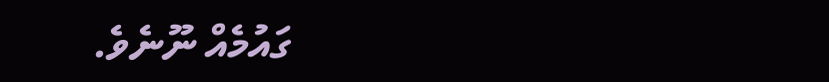ގައުމެއް ނޫނެވެ.